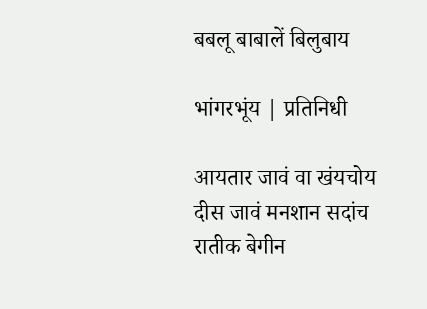बबलू बाबालें बिलुबाय

भांगरभूंय | प्रतिनिधी

आयतार जावं वा खंयचोय दीस जावं मनशान सदांच रातीक बेगीन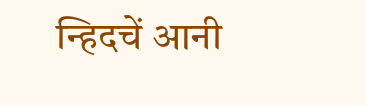न्हिदचें आनी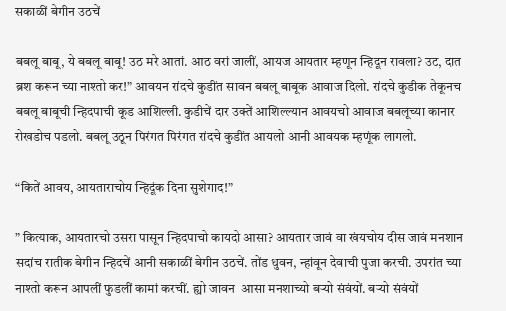सकाळीं बेगीन उठचें

बबलू बाबू, ये बबलू बाबू! उठ मरे आतां. आठ वरां जालीं, आयज आयतार म्हणून न्हिदून रावला? उट, दात ब्रश करून च्या नाश्तो कर!” आवयन रांदचे कुडींत सावन बबलू बाबूक आवाज दिलो. रांदचे कुडीक तेकूनच बबलू बाबूची न्हिदपाची कूड आशिल्ली. कुडीचें दार उक्तें आशिल्ल्यान आवयचो आवाज बबलूच्या कानार रोखडोच पडलो. बबलू उठून पिरंगत पिरंगत रांदचे कुडींत आयलो आनी आवयक म्हणूंक लागलो.

“कितें आवय, आयताराचोय न्हिदूंक दिना सुशेगाद!”

” कित्याक, आयतारचो उसरा पासून न्हिदपाचो कायदो आसा? आयतार जावं वा खंयचोय दीस जावं मनशान सदांच रातीक बेगीन न्हिदचें आनी सकाळीं बेगीन उठचें. तोंड धुवन, न्हांवून देवाची पुजा करची. उपरांत च्या नाश्तो करून आपलीं फुडलीं कामां करचीं. ह्यो जावन  आसा मनशाच्यो बऱ्यो संवंयों. बऱ्यो संवंयों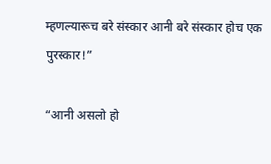म्हणल्यारूच बरे संस्कार आनी बरे संस्कार होच एक पुरस्कार!”

“आनी असलो हो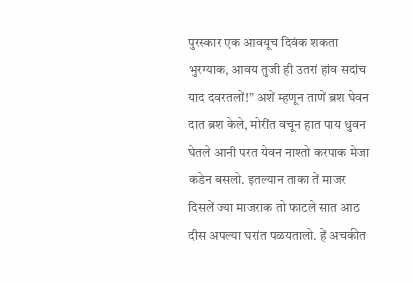पुरस्कार एक आवयूच दिवंक शकता भुरग्याक, आवय तुजी ही उतरां हांव सदांच याद दवरतलों!” अशें म्हणून ताणें ब्रश घेवन दात ब्रश केले, मोरींत वचून हात पाय धुवन घेतले आनी परत येवन नाश्तो करपाक मेजा कडेन बसलो. इतल्यान ताका तें माजर दिसलें ज्या माजराक तो फाटले सात आठ दीस अपल्या घरांत पळयतालो. हें अचकीत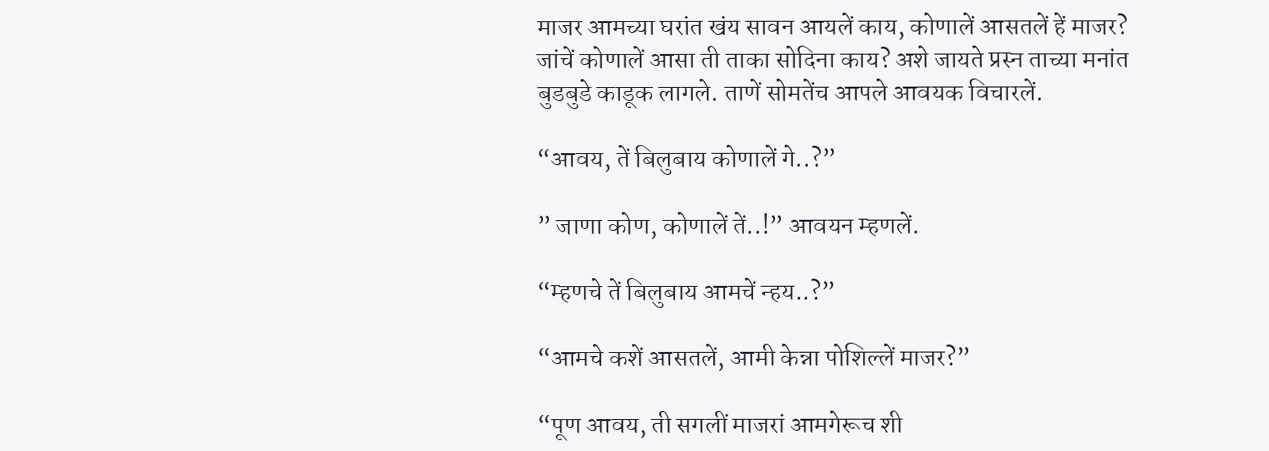माजर आमच्या घरांत खंय सावन आयलें काय, कोणालें आसतलें हें माजर? जांचें कोणालें आसा ती ताका सोदिना काय? अशे जायते प्रस्न ताच्या मनांत बुडबुडे काडूक लागले. ताणें सोमतेंच आपले आवयक विचारलें.

“आवय, तें बिलुबाय कोणालें गे..?”

” जाणा कोण, कोणालें तें..!” आवयन म्हणलें.

“म्हणचे तें बिलुबाय आमचें न्हय..?”

“आमचे कशें आसतलें, आमी केन्ना पोशिल्लें माजर?”

“पूण आवय, ती सगलीं माजरां आमगेरूच शी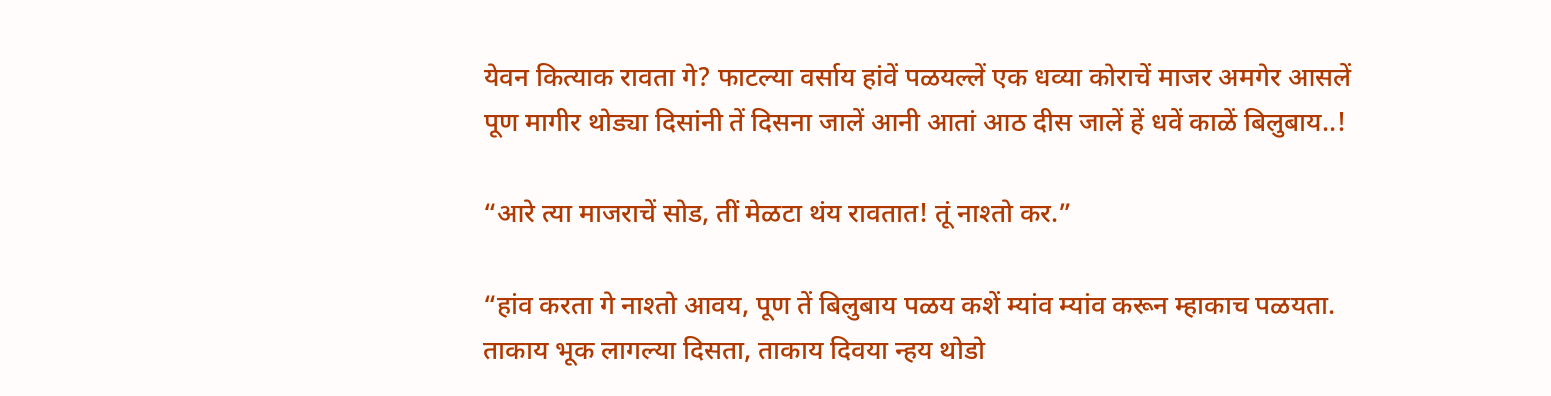येवन कित्याक रावता गे? फाटल्या वर्साय हांवें पळयल्लें एक धव्या कोराचें माजर अमगेर आसलें पूण मागीर थोड्या दिसांनी तें दिसना जालें आनी आतां आठ दीस जालें हें धवें काळें बिलुबाय..!

“आरे त्या माजराचें सोड, तीं मेळटा थंय रावतात! तूं नाश्तो कर.”

“हांव करता गे नाश्तो आवय, पूण तें बिलुबाय पळय कशें म्यांव म्यांव करून म्हाकाच पळयता. ताकाय भूक लागल्या दिसता, ताकाय दिवया न्हय थोडो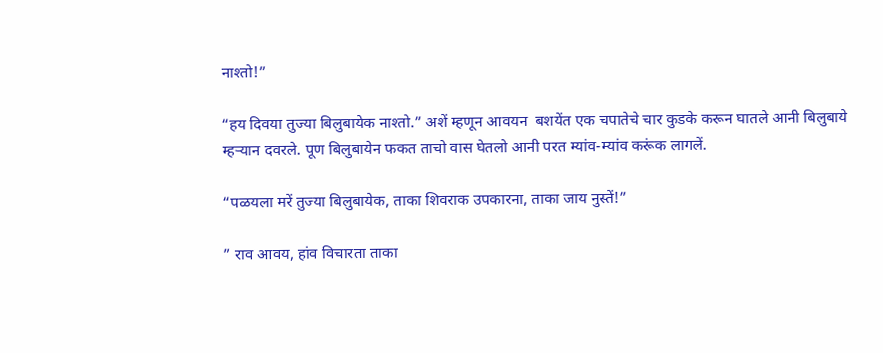नाश्तो!”

“हय दिवया तुज्या बिलुबायेक नाश्तो.” अशें म्हणून आवयन  बशयेंत एक चपातेचे चार कुडके करून घातले आनी बिलुबाये म्हऱ्यान दवरले. पूण बिलुबायेन फकत ताचो वास घेतलो आनी परत म्यांव-म्यांव करूंक लागलें.

“पळयला मरें तुज्या बिलुबायेक, ताका शिवराक उपकारना, ताका जाय नुस्तें!”

” राव आवय, हांव विचारता ताका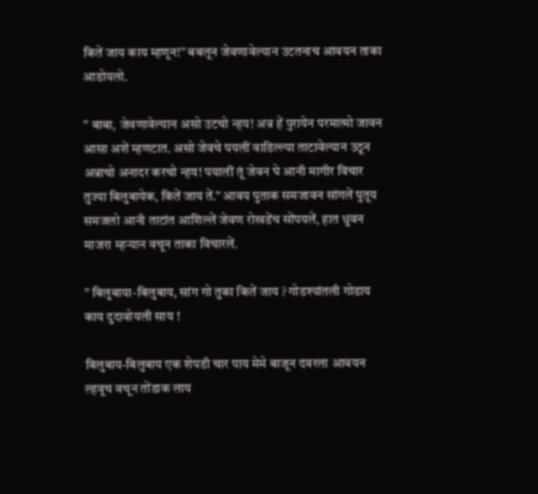कितें जाय काय म्हणून!” बबलून जेवणावेल्यान उटतनाच आवयन ताका आडोयलो.

” बाबा, जेवणावेल्यान असो उटचो न्हय! अन्न हें पुरायेन परमात्मो जावन आसा अशें म्हणटात. असो जेवचे पयलीं वाडिल्ल्या ताटावेल्यान उठून अन्नाचो अनादर करचो न्हय! पयालीं तूं जेवन घे आनी मागीर विचार तुज्या बिलुबायेक, कितें जाय तें.” आवय पुताक समजावन सांगलें पुतूय समजलो आनी ताटांत आशिल्लें जेवण रोखडेंच सोंपयलें, हात धुवन माजरा म्हऱ्यान वचून ताका विचारलें.

” बिलुबाया-बिलुबाय, सांग गो तुका कितें जाय ? गोडश्यांतली गोडाय काय दुदावोयली साय !

बिलुबाय-बिलुबाय एक शेपडी चार पाय मेमे बाजून दवरला आवयन ल्हवूच वचून तोंडाक लाय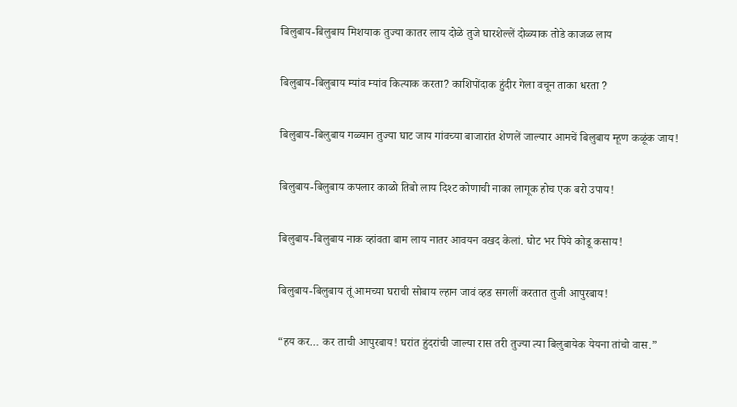बिलुबाय-बिलुबाय मिशयाक तुज्या कातर लाय दोळे तुजे घारशेल्लें दोळ्याक तोडे काजळ लाय

बिलुबाय-बिलुबाय म्यांव म्यांव कित्याक करता? काशिपोंदाक हुंदीर गेला वचून ताका धरता ?

बिलुबाय-बिलुबाय गळ्यान तुज्या घाट जाय गांवच्या बाजारांत शेणलें जाल्यार आमचें बिलुबाय म्हूण कळूंक जाय!

बिलुबाय-बिलुबाय कपलार काळो तिबो लाय दिश्ट कोणाची नाका लागूक होच एक बरो उपाय!

बिलुबाय-बिलुबाय नाक व्हांवता बाम लाय नातर आवयन वखद केलां. घोट भर पिये कोडू कसाय!

बिलुबाय-बिलुबाय तूं आमच्या घराची सोबाय ल्हान जावं व्हड सगलीं करतात तुजी आपुरबाय!

“हय कर… कर ताची आपुरबाय! घरांत हुंदरांची जाल्या रास तरी तुज्या त्या बिलुबायेक येयना तांचो वास.”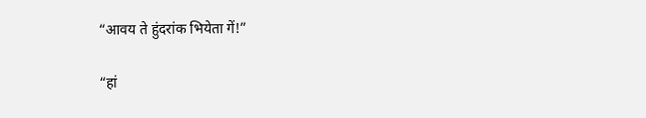“आवय ते हुंदरांक भियेता गें!”

“हां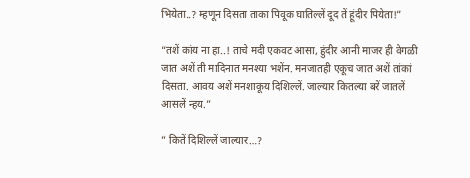भियेता..? म्हणून दिसता ताका पिवूक घातिल्लें दूद तें हूंदीर पियेता!”

“तशें कांय ना हा..! ताचे मदी एकवट आसा, हुंदीर आनी माजर ही वेगळी जात अशें ती मादिनात मनश्या भशेंन. मनजातही एकूच जात अशें तांकां दिसता. आवय अशें मनशाकूय दिशिल्लें. जाल्यार कितल्या बरें जातलें आसलें न्हय.”

” कितें दिशिल्लें जाल्यार…?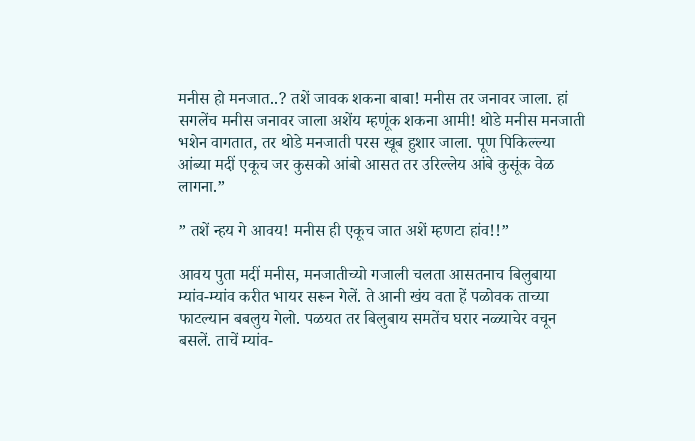मनीस हो मनजात..? तशें जावक शकना बाबा! मनीस तर जनावर जाला. हां सगलेंच मनीस जनावर जाला अशेंय म्हणूंक शकना आमी! थोडे मनीस मनजाती भशेन वागतात, तर थोडे मनजाती परस खूब हुशार जाला. पूण पिकिल्ल्या आंब्या मदीं एकूच जर कुसको आंबो आसत तर उरिल्लेय आंबे कुसूंक वेळ लागना.”

” तशें न्हय गे आवय! मनीस ही एकूच जात अशें म्हणटा हांव!!”

आवय पुता मदीं मनीस, मनजातीच्यो गजाली चलता आसतनाच बिलुबाया म्यांव-म्यांव करीत भायर सरून गेलें. ते आनी खंय वता हें पळोवक ताच्या फाटल्यान बबलुय गेलो. पळयत तर बिलुबाय समतेंच घरार नळ्याचेर वचून बसलें. ताचें म्यांव-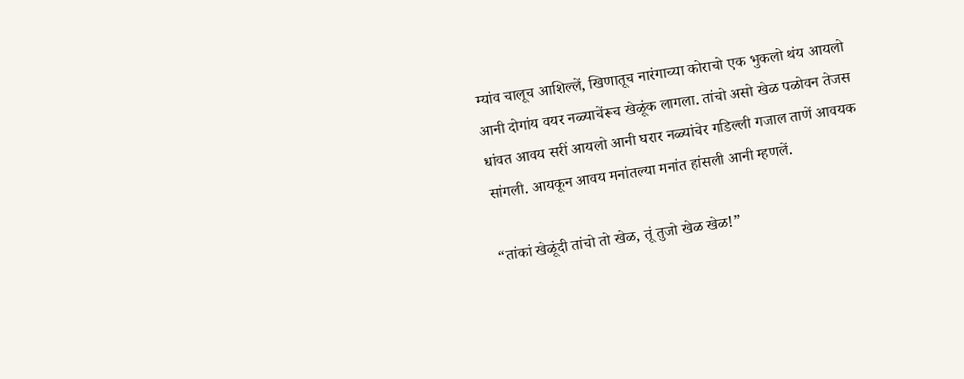म्यांव चालूच आशिल्लें, खिणातूच नारंगाच्या कोराचो एक भुकलो थंय आयलो आनी दोगांय वयर नळ्याचेंरूच खेळूंक लागला. तांचो असो खेळ पळोवन तेजस धांवत आवय सरीं आयलो आनी घरार नळ्यांचेर गडिल्ली गजाल ताणें आवयक सांगली. आयकून आवय मनांतल्या मनांत हांसली आनी म्हणलें.

“तांकां खेळूंदी तांचो तो खेळ, तूं तुजो खेळ खेळ!”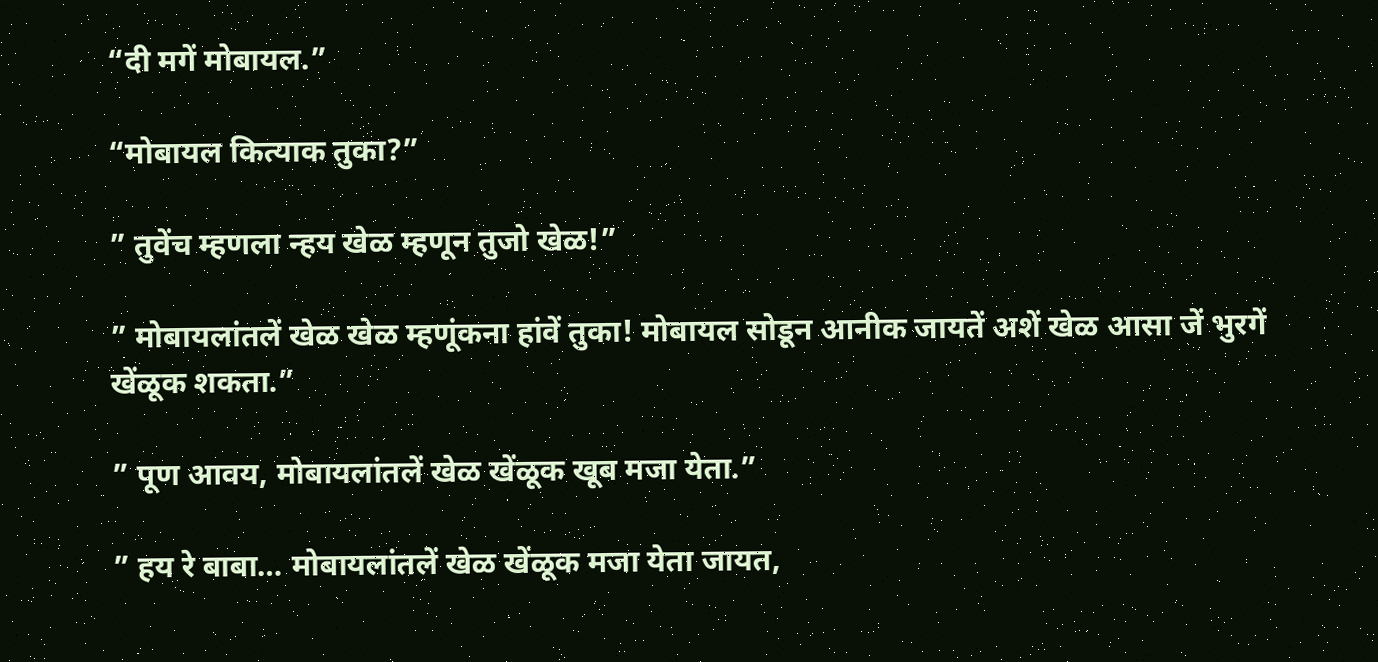“दी मगें मोबायल.”

“मोबायल कित्याक तुका?”

” तुवेंच म्हणला न्हय खेळ म्हणून तुजो खेळ!”

” मोबायलांतलें खेळ खेळ म्हणूंकना हांवें तुका! मोबायल सोडून आनीक जायतें अशें खेळ आसा जें भुरगें खेंळूक शकता.”

” पूण आवय, मोबायलांतलें खेळ खेंळूक खूब मजा येता.”

” हय रे बाबा… मोबायलांतलें खेळ खेंळूक मजा येता जायत,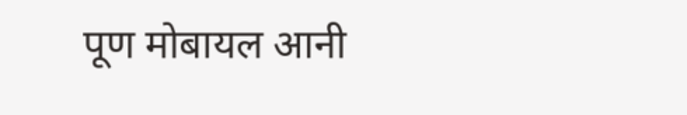पूण मोबायल आनी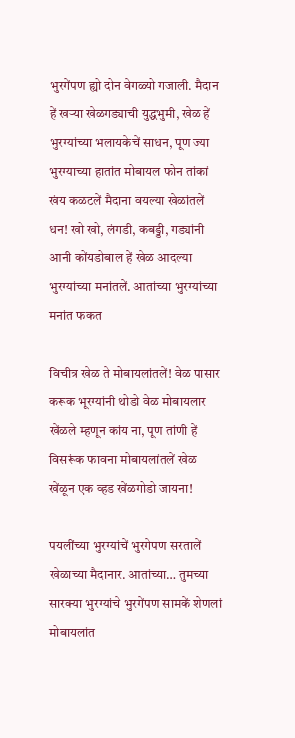भुरगेंपण ह्यो दोन वेगळ्यो गजाली. मैदान हें खऱ्या खेळगड्याची युद्धभुमी, खेळ हें भुरग्यांच्या भलायकेचें साधन, पूण ज्या भुरग्याच्या हातांत मोबायल फोन तांकां खंय कळटलें मैदाना वयल्या खेळांतलें धन! खो खो, लंगडी, कबड्डी, गड्यांनी आनी कोंयडोबाल हें खेळ आदल्या भुरग्यांच्या मनांतलें. आतांच्या भुरग्यांच्या मनांत फकत

विचीत्र खेळ ते मोबायलांतलें! वेळ पासार करूक भूरग्यांनी थोडो वेळ मोबायलार खेंळले म्हणून कांय ना, पूण तांणी हें विसरूंक फावना मोबायलांतलें खेळ खेंळून एक व्हड खेंळगोडो जायना!

पयलींच्या भुरग्यांचें भुरगेपण सरतालें खेळाच्या मैदानार. आतांच्या… तुमच्या सारक्या भुरग्यांचे भुरगेंपण सामकें शेणलां मोबायलांत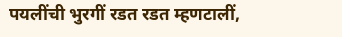पयलींची भुरगीं रडत रडत म्हणटालीं,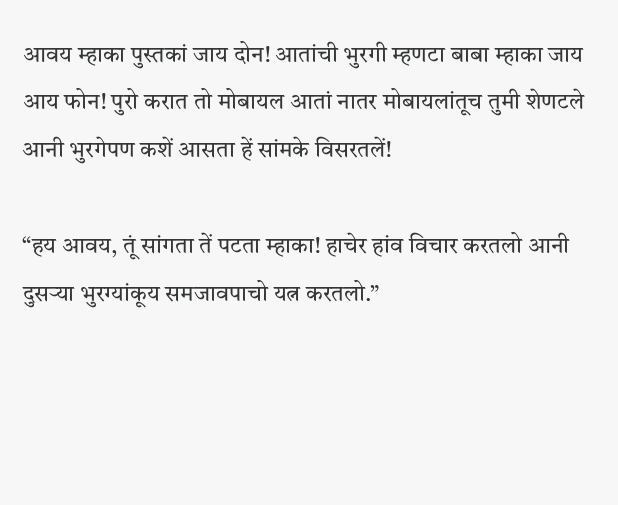आवय म्हाका पुस्तकां जाय दोन! आतांची भुरगी म्हणटा बाबा म्हाका जाय आय फोन! पुरो करात तो मोबायल आतां नातर मोबायलांतूच तुमी शेणटले आनी भुरगेपण कशें आसता हें सांमके विसरतलें!

“हय आवय, तूं सांगता तें पटता म्हाका! हाचेर हांव विचार करतलो आनी दुसर्‍या भुरग्यांकूय समजावपाचो यत्न करतलो.”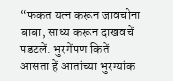“फकत यत्न करून जावचोना बाबा, साध्य करून दाखवचें पडटलें. भुरगेंपण कितें आसता हें आतांच्या भुरग्यांक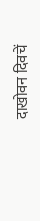दाखोवन दिवचें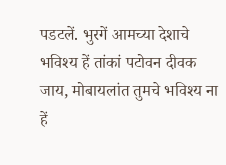पडटलें. भुरगें आमच्या देशाचे भविश्य हें तांकां पटोवन दीवक जाय, मोबायलांत तुमचे भविश्य ना हें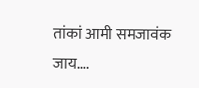तांकां आमी समजावंक जाय….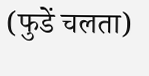(फुडें चलता)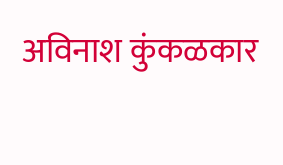अविनाश कुंकळकार